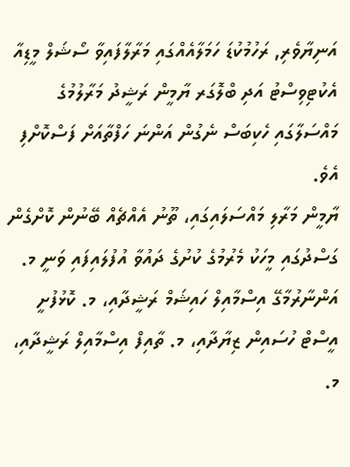އަނިޔާވެރި, ރަހުމުކުޑަ ހަމަލާއެއްގައި މަރާލާފައިވާ ސޯޝަލް މީޑިއާ އެކުޓިވިސްޓު އަދި ބްލޮގަރ ޔާމީން ރަޝީދު މަރާލުމުގެ މައްސަލާގައި ހެކިބަސް ނެގުން އަންނަ ހަފްތާއަށް ފަސްކޮށްފި އެވެ.
ޔާމީން މަރާލި މައްސަލައިގައި، ތޫނު އެއްޗެއް ބޭނުން ކޮށްގެން ގަސްދުގައި މީހަކު މެރުމުގެ ކުށުގެ ދައުވާ އުފުލައިފައި ވަނީ މ. އަންނާރުމާގޭ އިސްމާއިލް ހައިޝަމް ރަޝީދާއި، މ. ކޮޅުފުށީ އީސްޓް ހުސައިން ޒިޔާދާއި، މ. ތާއިފް އިސްމާއިލް ރަޝީދާއި، މ.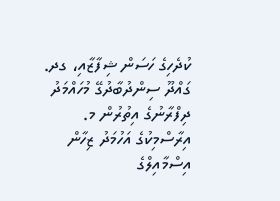ކުދެހިގެ ހަސަން ޝިފާޒާއި، ގދ. ގައްދޫ ސިންދުބާދުގޭ މުހައްމަދު ދިފްރާނުގެ އިތުރުން މ. އިރާސްމިކުގެ އަހުމަދު ޒިހާން އިސްމާއިލްގެ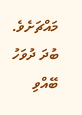މައްޗަށެވެ.
ބުދަ ދުވަހު ބޭއްވި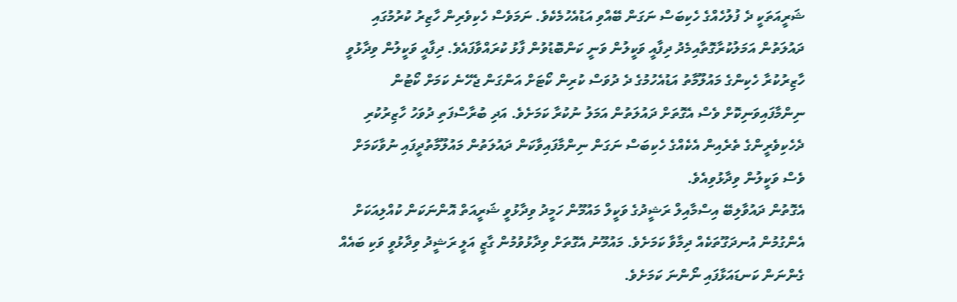ޝަރީއަތަކީ ދެ ފުލުހެއްގެ ހެކިބަސް ނަގަން ބޭއްވި އަޑުއެހުމެކެވެ. ނަމަވެސް ހެކިވެރިން ހާޒިރު ކުރުމުގައި ދައުލަތުން އަމަލުކުރާގޮތާއިމެދު ދިފާއީ ވަކީލުން ވަނީ ކަންބޮޑުވުން ފާޅު ކުރައްވާފައެވެ. ދިފާއީ ވަކީލުން ވިދާޅުވީ ހާޒިރުކުރާ ހެކިންގެ މައުލޫމާތު އަޑުއެހުމުގެ ދެ ދުވަސް ކުރިން ކޯޓަށް އަންގަން ޖެހޭނެ ކަމަށް ކޯޓުން ނިންމާފައިވަނިކޮށް ވެސް އެގޮތަށް ދައުލަތުން އަމަލު ނުކުރާ ކަމަށެވެ. އަދި ބުރާސްފަތި ދުވަހު ހާޒިރުކުރި ދެހެކިވެރީންގެ ތެރެއިން އެކެއްގެ ހެކިބަސް ނަގަން ނިންމާފައިވާކަން ދައުލަތުން މައުލޫމާތުދީފައި ނުވާކަމަށް ވެސް ވަކީލުން ވިދާޅުވިއެވެ.
އެގޮތުން ދައުވާލިބޭ އިސްމާއިލް ރަޝީދުގެ ވަކީލް މައުމޫން ހަމީދު ވިދާޅުވީ ޝަރީއަތް އޮންނަކަން ކުއްލިއަކަށް އެންގުމުން އުނދަގޫތަކެއް ދިމާވާ ކަމަށެވެ. މައުމޫނު އެގޮތަށް ވިދާޅުވުމުން ގާޒީ އަލީ ރަޝީދު ވިދާޅުވީ ވަކި ބައެއް ގެންނަން ކަނޑައަޅާފައި ނޯންނަ ކަމަށެވެ.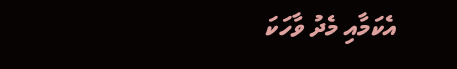އެކަމާއި މެދު ވާހަކަ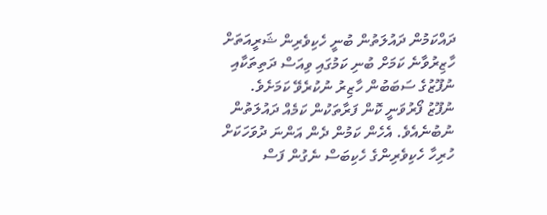ދައްކަމުން ދައުލަތުން ބުނީ ހެކިވެރިން ޝަރީއަތަށް ހާޒިރުވާނެ ކަމަށް ބުނި ކަމުގައި ވިއަސް ދަތިތަކާއި ނުފޫޒުގެ ސަބަބުން ހާޒިރު ނުކުރެވޭ ކަމަށެވެ. ނުފޫޒު ފޯރުވަނީ ކޮން ފަރާތަކުން ކަމެއް ދައުލަތުން ނުބުނެއެވެ. އެހެން ކަމުން ދެން އަންނަ ދުވަހަކަށް ހުރިހާ ހެކިވެރިންގެ ހެކިބަސް ނެގުން ފަސް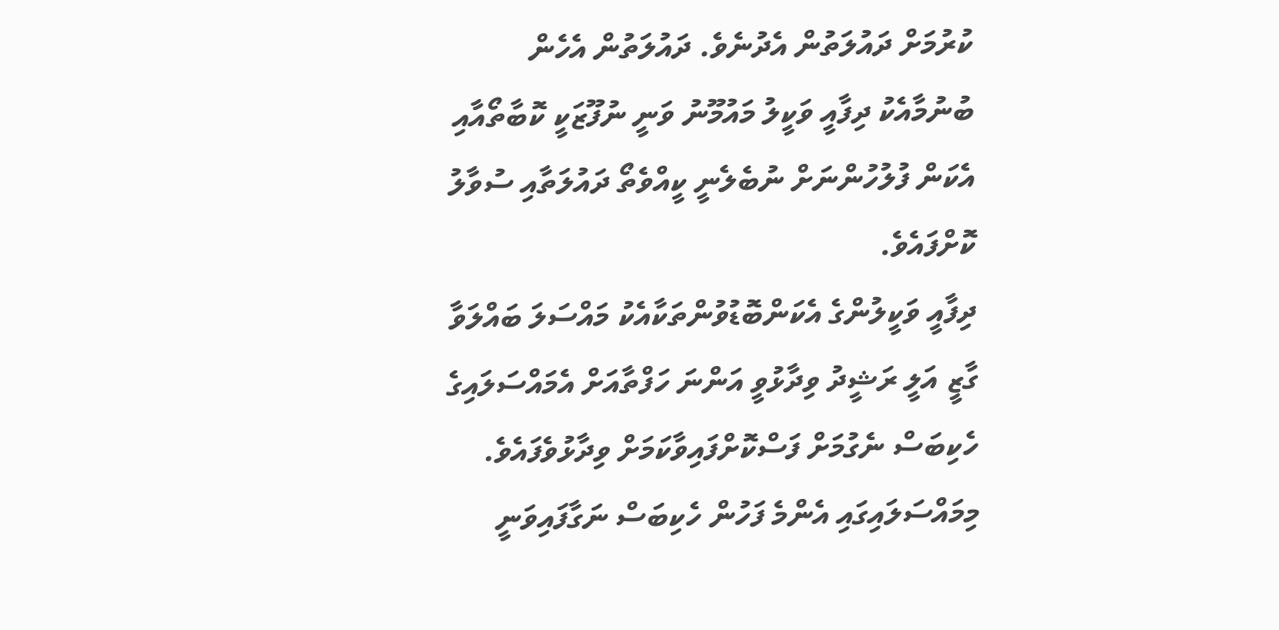ކުރުމަށް ދައުލަތުން އެދުނެވެ. ދައުލަތުން އެހެން ބުނުމާއެކު ދިފާއީ ވަކީލު މައުމޫނު ވަނީ ނުފޫޒަކީ ކޮބާތޯއާއި އެކަން ފުލުހުންނަށް ނުބެލެނީ ކީއްވެތޯ ދައުލަތާއި ސުވާލު ކޮށްފައެވެ.
ދިފާއީ ވަކީލުންގެ އެކަންބޮޑުވުންތަކާއެކު މައްސަލަ ބައްލަވާ ގާޒީ އަލީ ރަޝީދު ވިދާޅުވީ އަންނަ ހަފްތާއަށް އެމައްސަލައިގެ ހެކިބަސް ނެގުމަށް ފަސްކޮށްފައިވާކަމަށް ވިދާޅުވެފައެވެ.
މިމައްސަލައިގައި އެންމެ ފަހުން ހެކިބަސް ނަގާފައިވަނީ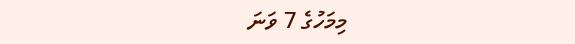މިމަހުގެ 7 ވަނަ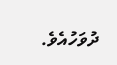ދުވަހުއެވެ.